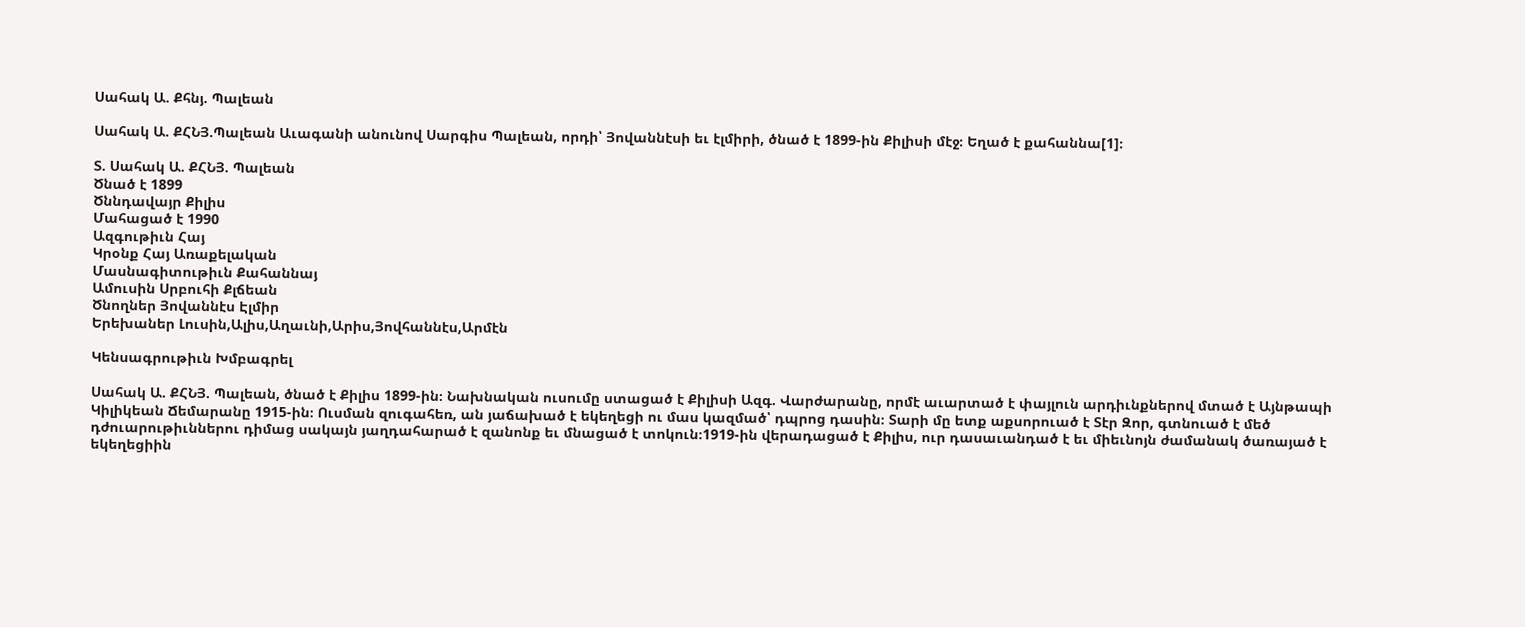Սահակ Ա. Քհնյ. Պալեան

Սահակ Ա. ՔՀՆՅ.Պալեան Աւագանի անունով Սարգիս Պալեան, որդի՝ Յովաննէսի եւ էլմիրի, ծնած է 1899-ին Քիլիսի մէջ։ Եղած է քահաննա[1]։

Տ. Սահակ Ա. ՔՀՆՅ. Պալեան
Ծնած է 1899
Ծննդավայր Քիլիս
Մահացած է 1990
Ազգութիւն Հայ
Կրօնք Հայ Առաքելական
Մասնագիտութիւն Քահաննայ
Ամուսին Սրբուհի Քլճեան
Ծնողներ Յովաննէս Էլմիր
Երեխաներ Լուսին,Ալիս,Աղաւնի,Արիս,Յովհաննէս,Արմէն

Կենսագրութիւն Խմբագրել

Սահակ Ա. ՔՀՆՅ. Պալեան, ծնած է Քիլիս 1899-ին։ Նախնական ուսումը ստացած է Քիլիսի Ազգ. Վարժարանը, որմէ աւարտած է փայլուն արդիւնքներով մտած է Այնթապի Կիլիկեան Ճեմարանը 1915-ին։ Ուսման զուգահեռ, ան յաճախած է եկեղեցի ու մաս կազմած՝ դպրոց դասին։ Տարի մը ետք աքսորուած է Տէր Զոր, գտնուած է մեծ դժուարութիւններու դիմաց սակայն յաղդահարած է զանոնք եւ մնացած է տոկուն։1919-ին վերադացած է Քիլիս, ուր դասաւանդած է եւ միեւնոյն ժամանակ ծառայած է եկեղեցիին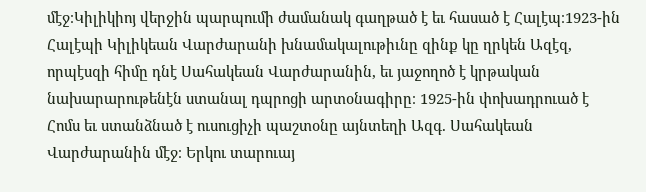մէջ։Կիլիկիոյ վերջին պարպումի ժամանակ գաղթած է եւ հասած է Հալէպ։1923-ին Հալէպի Կիլիկեան Վարժարանի խնամակալութիւնը զինք կը ղրկեն Ազէզ, որպէսզի հիմը դնէ Սահակեան Վարժարանին, եւ յաջողոծ է կրթական նախարարութենէն ստանալ դպրոցի արտօնագիրը։ 1925-ին փոխադրուած է Հոմս եւ ստանձնած է ուսուցիչի պաշտօնը այնտեղի Ազգ. Սահակեան Վարժարանին մէջ։ Երկու տարուայ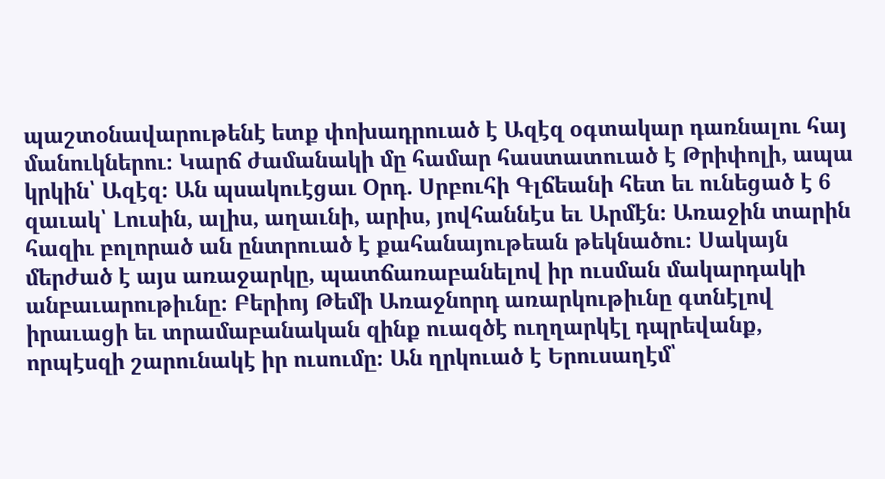պաշտօնավարութենէ ետք փոխադրուած է Ազէզ օգտակար դառնալու հայ մանուկներու։ Կարճ ժամանակի մը համար հաստատուած է Թրիփոլի, ապա կրկին՝ Ազէզ։ Ան պսակուէցաւ Օրդ. Սրբուհի Գլճեանի հետ եւ ունեցած է 6 զաւակ՝ Լուսին, ալիս, աղաւնի, արիս, յովհաննէս եւ Արմէն։ Առաջին տարին հազիւ բոլորած ան ընտրուած է քահանայութեան թեկնածու։ Սակայն մերժած է այս առաջարկը, պատճառաբանելով իր ուսման մակարդակի անբաւարութիւնը։ Բերիոյ Թեմի Առաջնորդ առարկութիւնը գտնէլով իրաւացի եւ տրամաբանական զինք ուազծէ ուղղարկէլ դպրեվանք, որպէսզի շարունակէ իր ուսումը։ Ան ղրկուած է Երուսաղէմ՝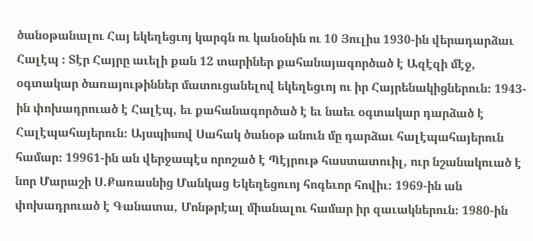ծանօթանալու Հայ եկեղեցւոյ կարգն ու կանօնին ու 10 Յուլիս 1930-ին վերադարձաւ Հալէպ ։ Տէր Հայրը աւելի քան 12 տարիներ քահանայագործած է Ազէզի մէջ, օգտակար ծառայութիններ մատուցանելով եկեղեցւոյ ու իր Հայրենակիցներուն։ 1943-ին փոխադրուած է Հալէպ, եւ քահանագործած է եւ նաեւ օգտակար դարձած է Հալէպահայերուն։ Այսպիսով Սահակ ծանօթ անուն մը դարձաւ հալէպահայերուն համար։ 19961-ին ան վերջապէս որոշած է Պէյրութ հաստատուիլ, ուր նշանակուած է նոր Մարաշի Ս.Քառասնից Մանկաց Եկեղեցուոյ հոգեւոր հովիւ։ 1969-ին ան փոխադրուած է Գանատա, Մոնթրէալ միանալու համար իր զաւակներուն։ 1980-ին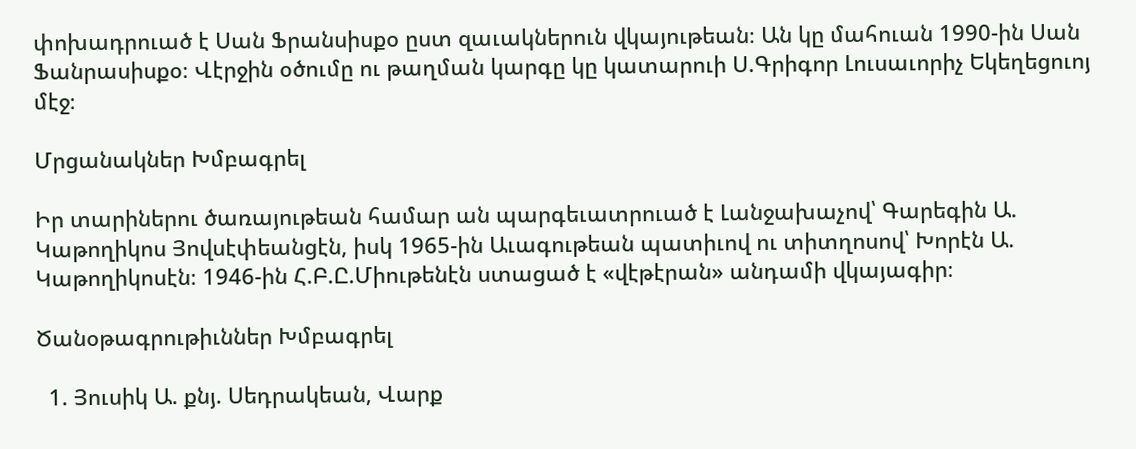փոխադրուած է Սան Ֆրանսիսքօ ըստ զաւակներուն վկայութեան։ Ան կը մահուան 1990-ին Սան Ֆանրասիսքօ։ Վէրջին օծումը ու թաղման կարգը կը կատարուի Ս.Գրիգոր Լուսաւորիչ Եկեղեցուոյ մէջ։

Մրցանակներ Խմբագրել

Իր տարիներու ծառայութեան համար ան պարգեւատրուած է Լանջախաչով՝ Գարեգին Ա. Կաթողիկոս Յովսէփեանցէն, իսկ 1965-ին Աւագութեան պատիւով ու տիտղոսով՝ Խորէն Ա. Կաթողիկոսէն։ 1946-ին Հ.Բ.Ը.Միութենէն ստացած է «վէթէրան» անդամի վկայագիր։

Ծանօթագրութիւններ Խմբագրել

  1. Յուսիկ Ա. քնյ. Սեդրակեան, Վարք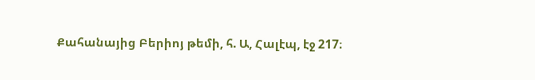Քահանայից Բերիոյ թեմի, հ. Ա, Հալէպ, էջ 217։